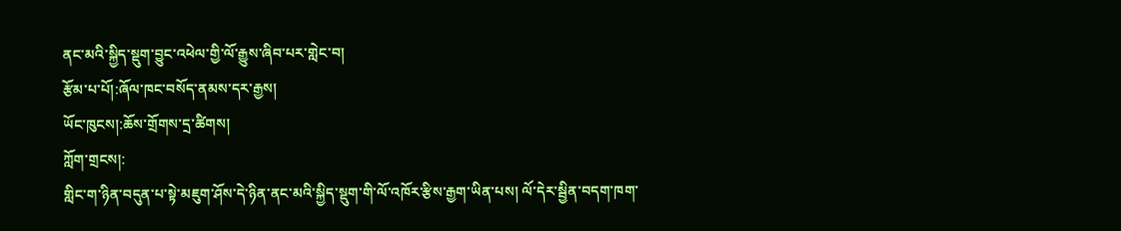ནང་མའི་སྐྱིད་སྡུག་བྱུང་འཕེལ་གྱི་ལོ་རྒྱུས་ཞིབ་པར་གླེང་བ།
རྩོམ་པ་པོ།:ཞོལ་ཁང་བསོད་ནམས་དར་རྒྱས།
ཡོང་ཁུངས།:ཆོས་གྲོགས་དྲ་ཚིགས།
ཀློག་གྲངས།:
གླིང་ག་ཉིན་བདུན་པ་སྟེ་མཇུག་ཤོས་དེ་ཉིན་ནང་མའི་སྐྱིད་སྡུག་གི་ལོ་འཁོར་རྩིས་རྒྱག་ཡིན་པས། ལོ་དེར་སྦྱིན་བདག་ཁག་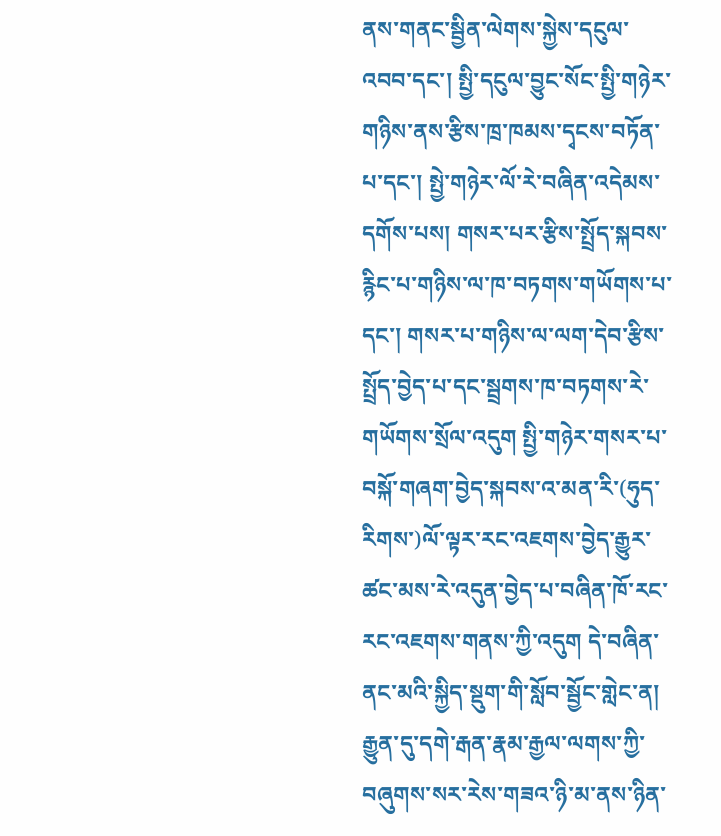ནས་གནང་སྦྱིན་ལེགས་སྐྱེས་དངུལ་འབབ་དང་། སྤྱི་དངུལ་བྱུང་སོང་སྤྱི་གཉེར་གཉིས་ནས་རྩིས་ཁྲ་ཁམས་དྭངས་བཏོན་པ་དང་། སྤྱེ་གཉེར་ལོ་རེ་བཞིན་འདེམས་དགོས་པས། གསར་པར་རྩིས་སྤྲོད་སྐབས་རྙིང་པ་གཉིས་ལ་ཁ་བཏགས་གཡོགས་པ་དང་། གསར་པ་གཉིས་ལ་ལག་དེབ་རྩིས་སྤྲོད་བྱེད་པ་དང་སྦྲགས་ཁ་བཏགས་རེ་གཡོགས་སྲོལ་འདུག སྤྱི་གཉེར་གསར་པ་བསྐོ་གཞག་བྱེད་སྐབས་འ་མན་རི་(ཧུད་རིགས་)ལོ་ལྟར་རང་འཇགས་བྱེད་རྒྱུར་ཚང་མས་རེ་འདུན་བྱེད་པ་བཞིན་ཁོ་རང་རང་འཇགས་གནས་ཀྱི་འདུག དེ་བཞིན་ནང་མའི་སྐྱིད་སྡུག་གི་སློབ་སྦྱོང་གླེང་ན། རྒྱུན་དུ་དགེ་རྒན་རྣམ་རྒྱལ་ལགས་ཀྱི་བཞུགས་སར་རེས་གཟའ་ཉི་མ་ནས་ཉིན་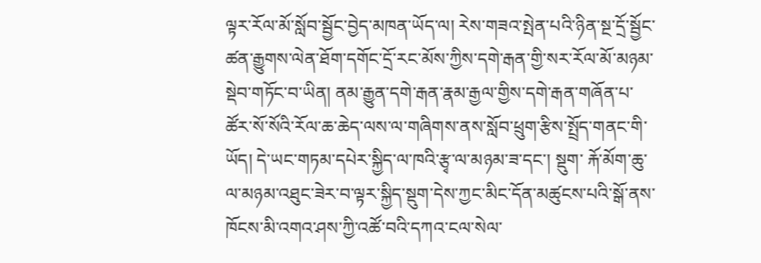ལྟར་རོལ་མོ་སློབ་སྦྱོང་བྱེད་མཁན་ཡོད་ལ། རེས་གཟའ་སྤེན་པའི་ཉིན་སྔ་དྲོ་སྦྱོང་ཚན་རྒྱུགས་ལེན་ཐོག་དགོང་དྲོ་རང་མོས་ཀྱིས་དགེ་རྒན་གྱི་སར་རོལ་མོ་མཉམ་སྡེབ་གཏོང་བ་ཡིན། ནམ་རྒྱུན་དགེ་རྒན་རྣམ་རྒྱལ་གྱིས་དགེ་རྒན་གཞོན་པ་ཚོར་སོ་སོའི་རོལ་ཆ་ཆེད་ལས་ལ་གཞིགས་ནས་སློབ་ཕྲུག་རྩིས་སྤྲོད་གནང་གི་ཡོད། དེ་ཡང་གཏམ་དཔེར་སྐྱིད་ལ་ཁའི་རྩྭ་ལ་མཉམ་ཟ་དང་། སྡུག་ རྐོ་མོག་ཆུ་ལ་མཉམ་འཐུང་ཟེར་བ་ལྟར་སྐྱིད་སྡུག་དེས་ཀྱང་མིང་དོན་མཚུངས་པའི་སྒོ་ནས་ཁོངས་མི་འགའ་ཤས་ཀྱི་འཚོ་བའི་དཀའ་ངལ་སེལ་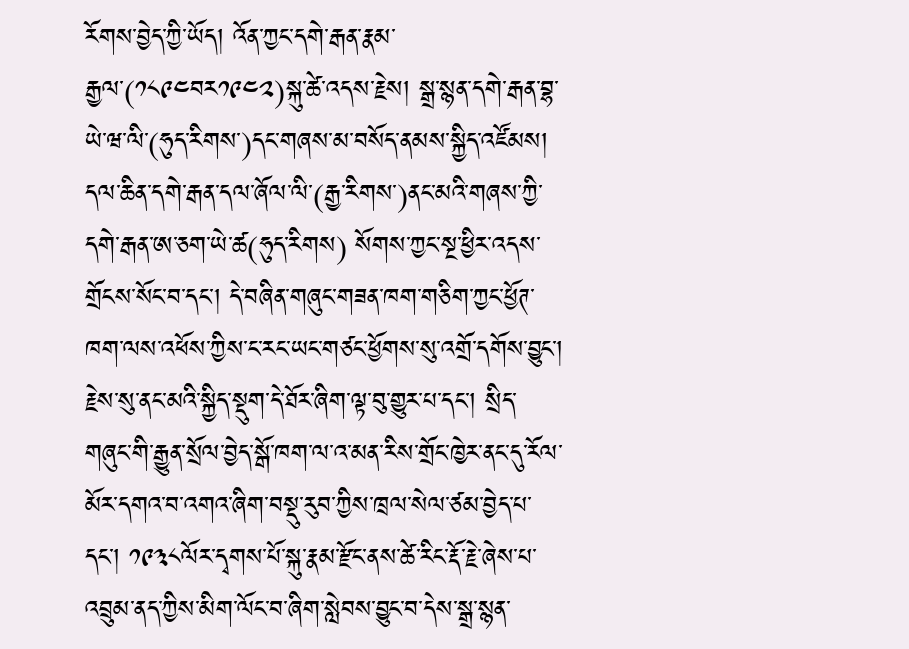རོགས་བྱེད་ཀྱི་ཡོད། འོན་ཀྱང་དགེ་རྒན་རྣམ་རྒྱལ་(༡༨༩༤བར༡༩༤༢)སྐུ་ཚེ་འདས་རྗེས། སྒྲ་སྙན་དགེ་རྒན་བྷ་ཡེ་ཝ་ལི་(ཧུད་རིགས་)དང་གཞས་མ་བསོད་ནམས་སྐྱིད་འཛོམས། དལ་ཆིན་དགེ་རྒན་དལ་ཞོལ་ལི་(རྒྱ་རིགས་)ནང་མའི་གཞས་ཀྱི་དགེ་རྒན་ཨ་ཅག་ཡེ་ཚ(ཧུད་རིགས) སོགས་ཀྱང་སྔ་ཕྱིར་འདས་གྲོངས་སོང་བ་དང་། དེ་བཞིན་གཞུང་གཟན་ཁག་གཅིག་ཀྱང་ཕྱོཊ་ཁག་ལས་འཕོས་ཀྱིས་ང་རང་ཡང་གཙང་ཕྱོགས་སུ་འགྲོ་དགོས་བྱུང་། རྗེས་སུ་ནང་མའི་སྐྱིད་སྡུག་དེ་ཐོར་ཞིག་ལྟ་བུ་གྱུར་པ་དང་། སྲིད་གཞུང་གི་རྒྱུན་སྲོལ་བྱེད་སྒོ་ཁག་ལ་འ་མན་རིས་གྲོང་ཁྱེར་ནང་དུ་རོལ་མོར་དགའ་བ་འགའ་ཞིག་བསྡུ་རུབ་ཀྱིས་ཁྲལ་སེལ་ཙམ་བྱེད་པ་དང་། ༡༩༣༨ལོར་དྭགས་པོ་སྐུ་རྣམ་རྫོང་ནས་ཚེ་རིང་རྡོ་རྗེ་ཞེས་པ་འབྲུམ་ནད་ཀྱིས་མིག་ལོང་བ་ཞིག་སླེབས་བྱུང་བ་དེས་སྒྲ་སྙན་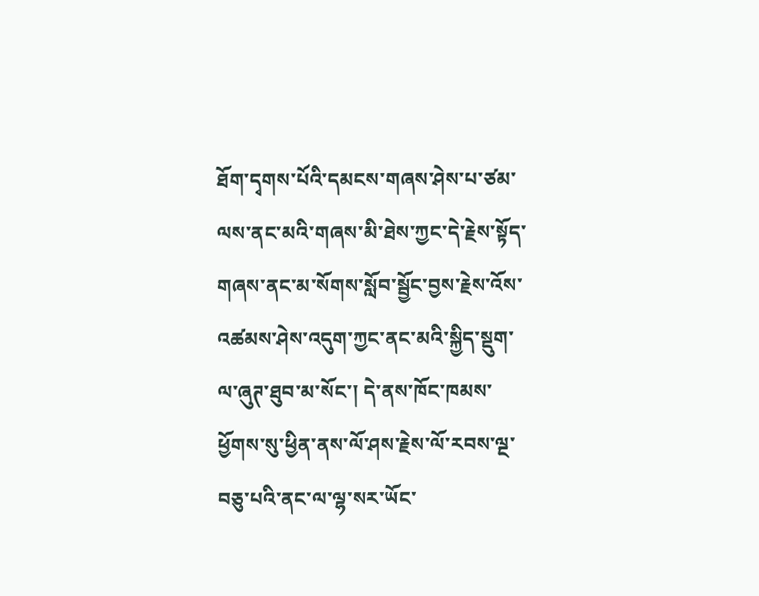ཐོག་དྭགས་པོའི་དམངས་གཞས་ཤེས་པ་ཙམ་ལས་ནང་མའི་གཞས་མི་ཐེས་ཀྱང་དེ་རྗེས་སྟོད་གཞས་ནང་མ་སོགས་སློབ་སྦྱོང་བྱས་རྗེས་འོས་འཚམས་ཤེས་འདུག་ཀྱང་ནང་མའི་སྐྱིད་སྡུག་ལ་ཞུཊ་ཐུབ་མ་སོང་། དེ་ནས་ཁོང་ཁམས་ཕྱོགས་སུ་ཕྱིན་ནས་ལོ་ཤས་རྗེས་ལོ་རབས་ལྔ་བཅུ་པའི་ནང་ལ་ལྷ་སར་ཡོང་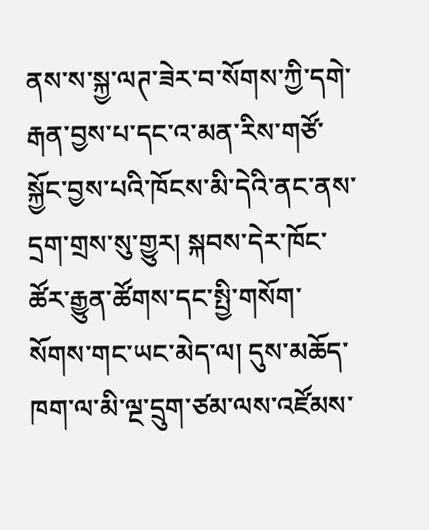ནས་ས་སྐྱ་ལཊ་ཟེར་བ་སོགས་ཀྱི་དགེ་རྒན་བྱས་པ་དང་འ་མན་རིས་གཙོ་སྐྱོང་བྱས་པའི་ཁོངས་མི་དེའི་ནང་ནས་དྲག་གྲས་སུ་གྱུར། སྐབས་དེར་ཁོང་ཚོར་རྒྱུན་ཚོགས་དང་སྤྱི་གསོག་སོགས་གང་ཡང་མེད་ལ། དུས་མཆོད་ཁག་ལ་མི་ལྔ་དྲུག་ཙམ་ལས་འཛོམས་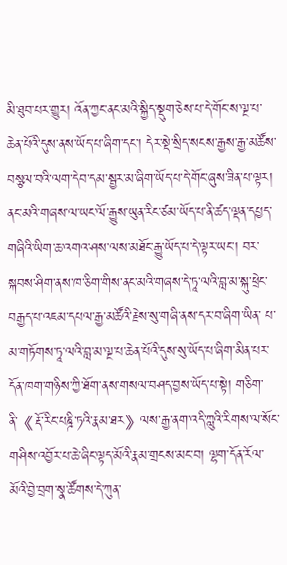མི་ཐུབ་པར་གྱུར། འོན་ཀྱང་ནང་མའི་སྐྱིད་སྡུག་ཅེས་པ་དེ་གོང་ས་ལྔ་པ་ཆེན་པོའི་དུས་ནས་ཡོད་པ་ཞིག་དང་། དེར་སྡེ་སྲིད་སངས་རྒྱས་རྒྱ་མཚོས་བསྩལ་བའི་ལག་དེབ་དམ་སྦྱར་མ་ཞིག་ཡོད་པ་དེ་གོང་ཞུས་ཟིན་པ་ལྟར། ནང་མའི་གཞས་ལ་ཡང་ལོ་རྒྱུས་ཡུན་རིང་ཙམ་ཡོད་པ་ནི་ཚད་ལྡན་དཔྱད་གཞིའི་ཡིག་ཆ་འགའ་ཤས་ལས་མཐོང་རྒྱུ་ཡོད་པ་དེ་ལྟར་ཡང་། བར་སྐབས་ཤིག་ནས་ཁ་ཅིག་གིས་ནང་མའི་གཞས་དེ་ཏཱ་ལའི་བླ་མ་སྐུ་ཕྲེང་བརྒྱད་པ་འཇམ་དཔལ་རྒྱ་མཚོའི་རྗེས་སུ་གཞི་ནས་དར་བ་ཞིག་ཡིན་ པ་མ་གཏོགས་ཏཱ་ལའི་བླ་མ་ལྔ་པ་ཆེན་པོའི་དུས་སུ་ཡོད་པ་ཞིག་མིན་པར་དོན་ཁག་གཉིས་ཀྱི་ཐོག་ནས་གསལ་བཤད་བྱས་ཡོད་པ་སྟེ། གཅིག་ནི་《རྡོ་རིང་པཎྜི་ཏའི་རྣམ་ཐར》ལས་རྒྱ་ནག་འདི་ཀླུའི་རིགས་ལ་སོང་གཤིས་འབྱོར་པ་ཆེ་ཞིང་ལྟད་མོའི་རྣམ་གྲངས་མང་བ། ལྷག་དོན་རོལ་མོའི་བྱེ་བྲག་སྣ་ཚོགས་དེ་ཀུན་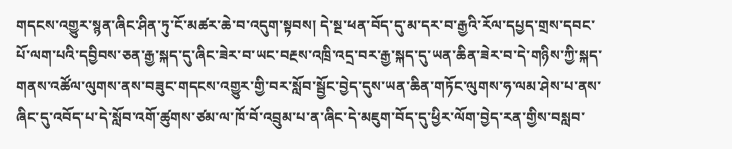གདངས་འགྱུར་སྙན་ཞིང་ཤིན་ཏུ་ངོ་མཚར་ཆེ་བ་འདུག་སྟབས། དེ་སྔ་ཕན་བོད་དུ་མ་དར་བ་རྒྱའི་རོལ་དཔྱད་གྲས་དབང་པོ་ལག་པའི་དབྱིབས་ཅན་རྒྱ་སྐད་དུ་ཞིང་ཟེར་བ་ཡང་བརྔས་འཁྲི་འདྲ་བར་རྒྱ་སྐད་དུ་ཡན་ཆིན་ཟེར་བ་དེ་གཉིས་ཀྱི་སྐད་གནས་འཚོལ་ལུགས་ནས་བཟུང་གདངས་འགྱུར་གྱི་བར་སློབ་སྦྱོང་བྱེད་དུས་ཡན་ཆིན་གཏོང་ལུགས་ཧ་ལམ་ཤེས་པ་ནས་ཞིང་དུ་འབོད་པ་དེ་སློབ་འགོ་ཚུགས་ཙམ་ལ་ཁོ་བོ་འབྲུམ་པ་ན་ཞིང་དེ་མཇུག་བོད་དུ་ཕྱིར་ལོག་བྱེད་རན་གྱིས་བསླབ་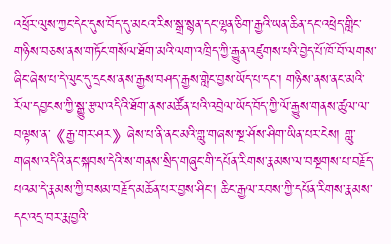འཕྲོར་ལུས་ཀྱང་དེང་དུས་བོད་དུ་མངའ་རིས་སྒྲ་སྙན་དང་ལྷན་ཅིག་རྒྱའི་ཡན་ཆིན་དང་འཕྲེད་གླིང་གཉིས་བཅས་ནས་གཏོང་གསོལ་ཐོག་མའི་ལག་འཁྲིད་ཀྱི་རྒྱུན་འཛུགས་པའི་བྱེད་པོ་ཁོ་བོ་ལགས་ཞིང་ཞེས་པ་དེ་ལུང་དུ་དྲངས་ནས་རྒྱས་བཤད་རྒྱས་གླེང་བྱས་ཡོད་པ་དང་། གཉིས་ནས་ནང་མའི་རོལ་དབྱངས་ཀྱི་སྒྱུ་རྩལ་འདིའི་ཐོག་ནས་མཚོན་པའི་འབྲེལ་ཡོད་བོད་ཀྱི་ལོ་རྒྱུས་གནས་ཚུལ་ལ་བལྟས་ན་《རྒྱ་གར་ཤར》ཞེས་པ་ནི་ནང་མའི་གླུ་གཞས་སྔ་ཤོས་ཤིག་ཡིན་པར་ངེས། གླུ་གཞས་འདིའི་ནང་སྐབས་དེའི་ས་གནས་སྲིད་གཞུང་གི་དཔོན་རིགས་རྣམས་ལ་བསྔགས་པ་བརྗོད་པའམ་དེ་རྣམས་ཀྱི་བསམ་བརྗོད་མཆོན་པར་བྱས་ཤིང་། ཆིང་རྒྱལ་རབས་ཀྱི་དཔོན་རིགས་རྣམས་དང་འདྲ་བར་རྨ་བྱའི་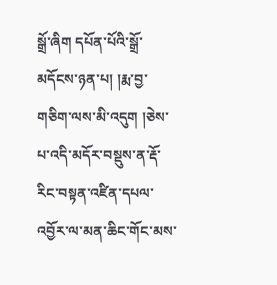སྒྲོ་ཞིག དཔོན་པོའི་སྒྲོ་མདོངས་ཉན་པ། །རྨ་བྱ་གཅིག་ལས་མི་འདུག །ཅེས་པ་འདི་མདོར་བསྡུས་ན་རྡོ་རིང་བསྟན་འཛིན་དཔལ་འབྱོར་ལ་མན་ཆིང་གོང་མས་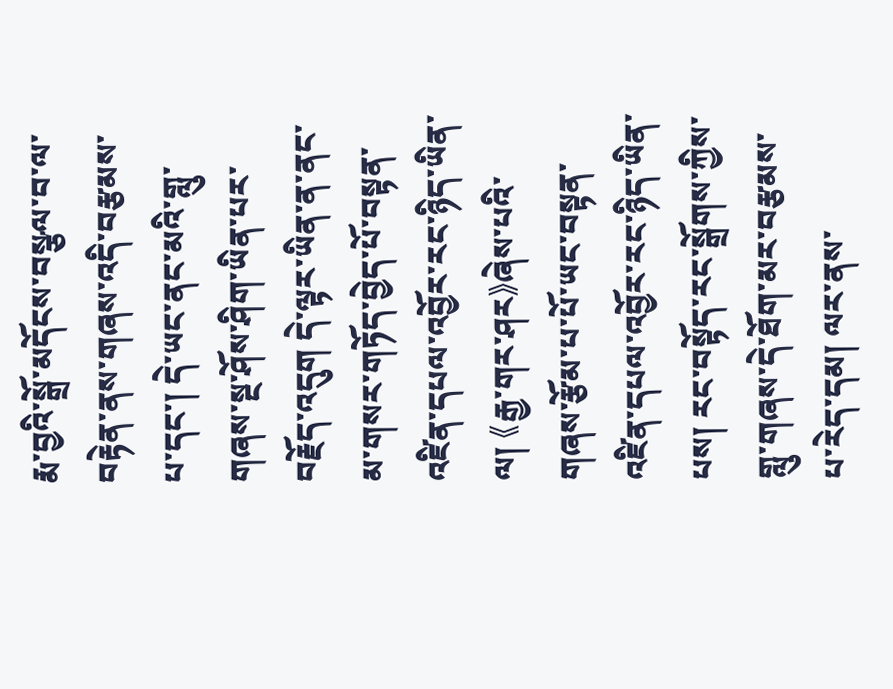རྨ་བྱའི་སྒྲོ་མདོངས་བསྩལ་བ་ལ་བརྟེན་ནས་གཞས་འདི་བརྩམས་པ་དང་། དེ་ཡང་ནང་མའི་གླུ་གཞས་སྔ་ཤོས་ཤིག་ཡིན་པར་བརྗོད་འདུག དེ་ལྟར་ཡིན་ན་ནང་མ་གསར་གཏོད་བྱེད་པོ་བསྟན་འཛིན་དཔལ་འབྱོར་རང་ཉིད་ཡིན་ལ། 《རྒྱ་གར་ཤར》ཞེས་པའི་གཞས་རྩོམ་པ་པོ་ཡང་བསྟན་འཛིན་དཔལ་འབྱོར་རང་ཉིད་ཡིན་པས། རང་བསྟོད་རང་སྒྲོགས་ཀྱིས་གླུ་གཞས་དེ་ཐོག་མར་བརྩམས་པ་རེད་དམ། ལར་ནས་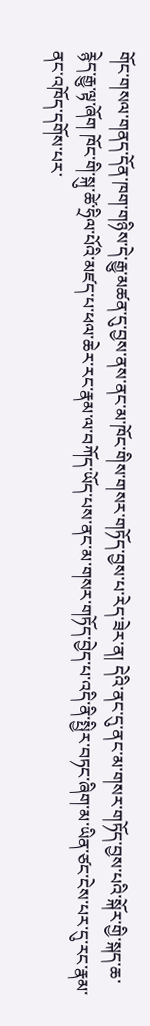གོང་གསལ་གནད་དོན་ཁག་གཉིས་དེ་རྒྱུ་མཚན་དུ་བྱས་ནས་ནང་མ་ཁོང་གིས་གསར་གཏོད་བྱས་པ་རེད་ཟེར་ན། དེའི་ནང་དུ་ནང་མ་གསར་གཏོད་བྱས་པའི་སྐོར་གྱི་སྐད་ཆ་རྙེད་རྒྱུ་ལྟ་ཞོག ཁོང་གི་སྐུ་ཚེ་ཧྲིལ་པོའི་མཛད་པ་ཕལ་ཆེར་རང་རྣམ་ལ་བཀོད་ཡོད་པས་ནང་མ་གསར་གཏོད་བྱེད་པ་འདི་ནི་སྤྱིར་བཏང་ཞིག་མ་ཡིན་ཙང་ངེས་པར་དུ་རང་རྣམ་ནང་འཁོད་དགོས་པར་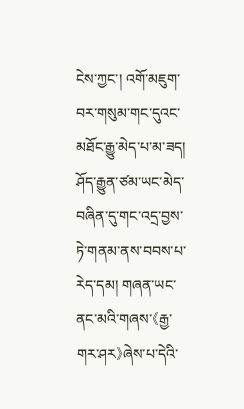ངེས་ཀྱང་། འགོ་མཇུག་བར་གསུམ་གང་དུའང་མཐོང་རྒྱུ་མེད་པ་མ་ཟད། ཤོད་རྒྱུན་ཙམ་ཡང་མེད་བཞིན་དུ་གང་འདྲ་བྱས་ཏེ་གནམ་ནས་བབས་པ་རེད་དམ། གཞན་ཡང་ནང་མའི་གཞས་《རྒྱ་གར་ཤར》ཞེས་པ་དེའི་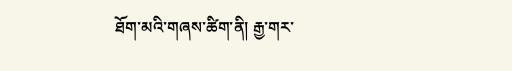ཐོག་མའི་གཞས་ཚིག་ནི། རྒྱ་གར་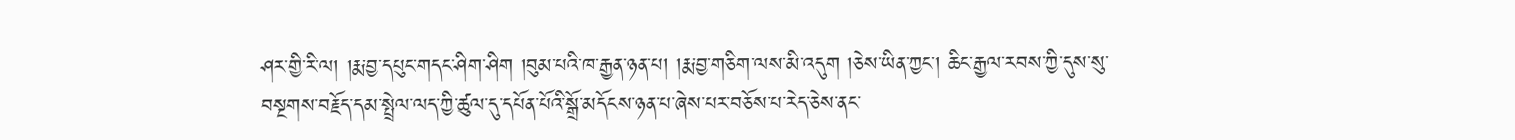ཤར་གྱི་རི་ལ། །རྨ་བྱ་དཔུང་གདང་ཤིག་ཤིག །བུམ་པའི་ཁ་རྒྱན་ཉན་པ། །རྨ་བྱ་གཅིག་ལས་མི་འདུག །ཅེས་ཡིན་ཀྱང་། ཆིང་རྒྱལ་རབས་ཀྱི་དུས་སུ་བསྔགས་བརྗོད་དམ་སྤྲེལ་ལད་ཀྱི་ཚུལ་དུ་དཔོན་པོའི་སྒྲོ་མདོངས་ཉན་པ་ཞེས་པར་བཅོས་པ་རེད་ཅེས་ནང་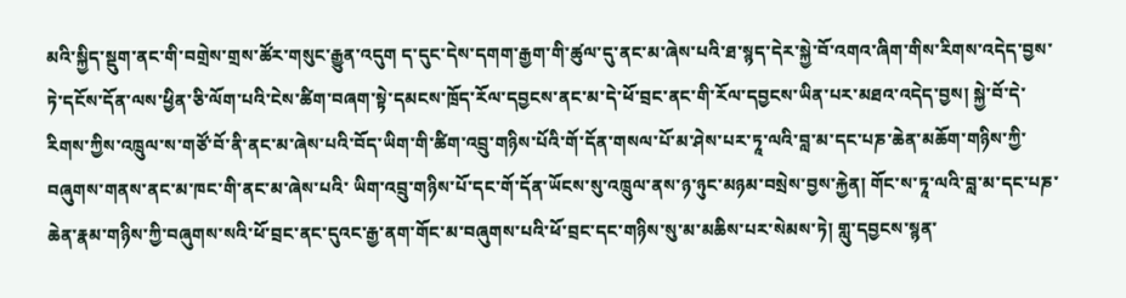མའི་སྐྱིད་སྡུག་ནང་གི་བགྲེས་གྲས་ཚོར་གསུང་རྒྱུན་འདུག ད་དུང་དེས་དགག་རྒྱག་གི་ཚུལ་དུ་ནང་མ་ཞེས་པའི་ཐ་སྙད་དེར་སྐྱེ་བོ་འགའ་ཞིག་གིས་རིགས་འདེད་བྱས་ཏེ་དངོས་དོན་ལས་ཕྱིན་ཅི་ལོག་པའི་ངེས་ཚིག་བཞག་སྟེ་དམངས་ཁྲོད་རོལ་དབྱངས་ནང་མ་དེ་ཕོ་བྲང་ནང་གི་རོལ་དབྱངས་ཡིན་པར་མཐའ་འདེད་བྱས། སྐྱེ་བོ་དེ་རིགས་ཀྱིས་འཁྲུལ་ས་གཙོ་བོ་ནི་ནང་མ་ཞེས་པའི་བོད་ཡིག་གི་ཚིག་འབྲུ་གཉིས་པོའི་གོ་དོན་གསལ་པོ་མ་ཤེས་པར་ཏཱ་ལའི་བླ་མ་དང་པཎ་ཆེན་མཆོག་གཉིས་ཀྱི་བཞུགས་གནས་ནང་མ་ཁང་གི་ནང་མ་ཞེས་པའི་ ཡིག་འབྲུ་གཉིས་པོ་དང་གོ་དོན་ཡོངས་སུ་འཁྲུལ་ནས་ཉ་ཉུང་མཉམ་བསྲེས་བྱས་རྐྱེན། གོང་ས་ཏཱ་ལའི་བླ་མ་དང་པཎ་ཆེན་རྣམ་གཉིས་ཀྱི་བཞུགས་སའི་ཕོ་བྲང་ནང་དུའང་རྒྱ་ནག་གོང་མ་བཞུགས་པའི་ཕོ་བྲང་དང་གཉིས་སུ་མ་མཆིས་པར་སེམས་ཏེ། གླུ་དབྱངས་སྙན་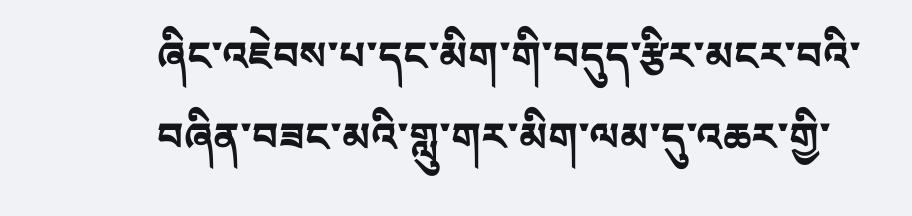ཞིང་འཇེབས་པ་དང་མིག་གི་བདུད་རྩིར་མངར་བའི་བཞིན་བཟང་མའི་གླུ་གར་མིག་ལམ་དུ་འཆར་གྱི་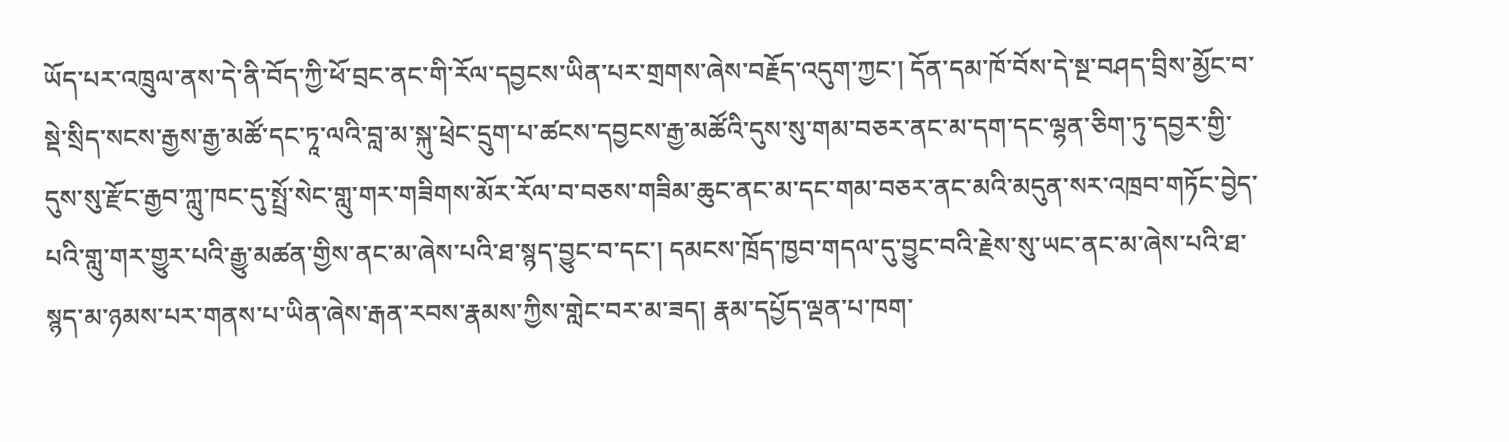ཡོད་པར་འཁྲུལ་ནས་དེ་ནི་བོད་ཀྱི་ཕོ་བྲང་ནང་གི་རོལ་དབྱངས་ཡིན་པར་གྲགས་ཞེས་བརྗོད་འདུག་ཀྱང་། དོན་དམ་ཁོ་བོས་དེ་སྔ་བཤད་བྲིས་མྱོང་བ་སྡེ་སྲིད་སངས་རྒྱས་རྒྱ་མཚོ་དང་ཏཱ་ལའི་བླ་མ་སྐུ་ཕྲེང་དྲུག་པ་ཚངས་དབྱངས་རྒྱ་མཚོའི་དུས་སུ་གམ་བཅར་ནང་མ་དག་དང་ལྷན་ཅིག་ཏུ་དབྱར་གྱི་དུས་སུ་རྫོང་རྒྱབ་ཀླུ་ཁང་དུ་སྤྲོ་སེང་གླུ་གར་གཟིགས་མོར་རོལ་བ་བཅས་གཟིམ་ཆུང་ནང་མ་དང་གམ་བཅར་ནང་མའི་མདུན་སར་འཁྲབ་གཏོང་བྱེད་པའི་གླུ་གར་གྱུར་པའི་རྒྱུ་མཚན་གྱིས་ནང་མ་ཞེས་པའི་ཐ་སྙད་བྱུང་བ་དང་། དམངས་ཁྲོད་ཁྱབ་གདལ་དུ་བྱུང་བའི་རྗེས་སུ་ཡང་ནང་མ་ཞེས་པའི་ཐ་སྙད་མ་ཉམས་པར་གནས་པ་ཡིན་ཞེས་རྒན་རབས་རྣམས་ཀྱིས་གླེང་བར་མ་ཟད། རྣམ་དཔྱོད་ལྡན་པ་ཁག་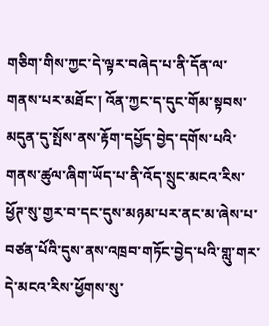གཅིག་གིས་ཀྱང་དེ་ལྟར་བཞེད་པ་ནི་དོན་ལ་གནས་པར་མཐོང་། འོན་ཀྱང་ད་དུང་གོམ་སྟབས་མདུན་དུ་སྤོས་ནས་རྟོག་དཔྱོད་བྱེད་དགོས་པའི་གནས་ཚུལ་ཞིག་ཡོད་པ་ནི་འོད་སྲུང་མངའ་རིས་ཕྱོཊ་སུ་གྱར་བ་དང་དུས་མཉམ་པར་ནང་མ་ཞེས་པ་བཙན་པོའི་དུས་ནས་འཁྲབ་གཏོང་བྱེད་པའི་གླུ་གར་དེ་མངའ་རིས་ཕྱོགས་སུ་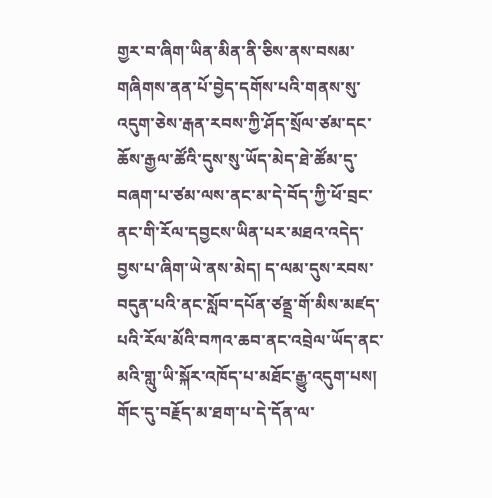གྱར་བ་ཞིག་ཡིན་མིན་ནི་ཅིས་ནས་བསམ་གཞིགས་ནན་པོ་བྱེད་དགོས་པའི་གནས་སུ་འདུག་ཅེས་རྒན་རབས་ཀྱི་ཤོད་སྲོལ་ཙམ་དང་ཆོས་རྒྱལ་ཚོའི་དུས་སུ་ཡོད་མེད་ཐེ་ཚོམ་དུ་བཞག་པ་ཙམ་ལས་ནང་མ་དེ་བོད་ཀྱི་ཕོ་བྲང་ནང་གི་རོལ་དབྱངས་ཡིན་པར་མཐའ་འདེད་བྱས་པ་ཞིག་ཡེ་ནས་མེད། ད་ལམ་དུས་རབས་བདུན་པའི་ནང་སློབ་དཔོན་ཙནྡྲ་གོ་མིས་མཛད་པའི་རོལ་མོའི་བཀའ་ཆབ་ནང་འབྲེལ་ཡོད་ནང་མའི་གླུ་ཡི་སྐོར་འཁོད་པ་མཐོང་རྒྱུ་འདུག་པས། གོང་དུ་བརྗོད་མ་ཐག་པ་དེ་དོན་ལ་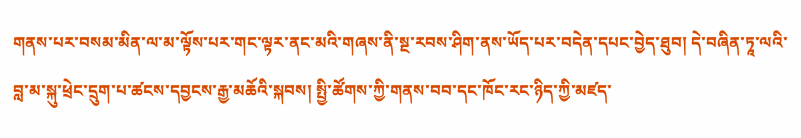གནས་པར་བསམ་མིན་ལ་མ་ལྟོས་པར་གང་ལྟར་ནང་མའི་གཞས་ནི་སྔ་རབས་ཤིག་ནས་ཡོད་པར་བདེན་དཔང་བྱེད་ཐུབ། དེ་བཞིན་ཏཱ་ལའི་བླ་མ་སྐུ་ཕྲེང་དྲུག་པ་ཚངས་དབྱངས་རྒྱ་མཆོའི་སྐབས། སྤྱི་ཚོགས་ཀྱི་གནས་བབ་དང་ཁོང་རང་ཉིད་ཀྱི་མཛད་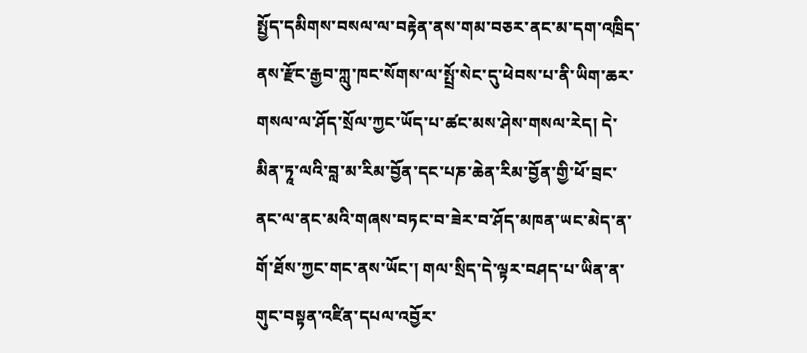སྤྱོད་དམིགས་བསལ་ལ་བརྟེན་ནས་གམ་བཅར་ནང་མ་དག་འཁྲིད་ནས་རྫོང་རྒྱབ་ཀླུ་ཁང་སོགས་ལ་སྤྲོ་སེང་དུ་ཕེབས་པ་ནི་ཡིག་ཆར་གསལ་ལ་ཤོད་སྲོལ་ཀྱང་ཡོད་པ་ཚང་མས་ཤེས་གསལ་རེད། དེ་མིན་ཏཱ་ལའི་བླ་མ་རིམ་བྱོན་དང་པཎ་ཆེན་རིམ་བྱོན་གྱི་ཕོ་བྲང་ནང་ལ་ནང་མའི་གཞས་བཏང་བ་ཟེར་བ་ཤོད་མཁན་ཡང་མེད་ན་གོ་ཐོས་ཀྱང་གང་ནས་ཡོང་། གལ་སྲིད་དེ་ལྟར་བཤད་པ་ཡིན་ན་གུང་བསྟན་འཛིན་དཔལ་འབྱོར་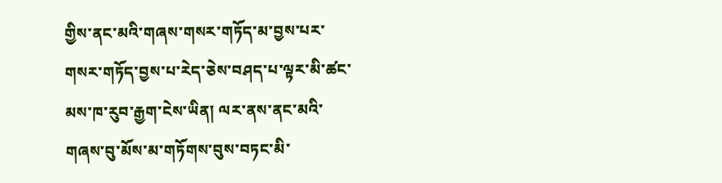གྱིས་ནང་མའི་གཞས་གསར་གཏོད་མ་བྱས་པར་གསར་གཏོད་བྱས་པ་རེད་ཅེས་བཤད་པ་ལྟར་མི་ཚང་མས་ཁ་རུབ་རྒྱག་ངེས་ཡིན། ལར་ནས་ནང་མའི་གཞས་བུ་མོས་མ་གཏོགས་བུས་བཏང་མི་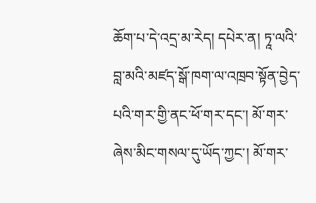ཆོག་པ་དེ་འདྲ་མ་རེད། དཔེར་ན། ཏཱ་ལའི་བླ་མའི་མཛད་སྒོ་ཁག་ལ་འཁྲབ་སྟོན་བྱེད་པའི་གར་གྱི་ནང་ཕོ་གར་དང་། མོ་གར་ཞེས་མིང་གསལ་དུ་ཡོད་ཀྱང་། མོ་གར་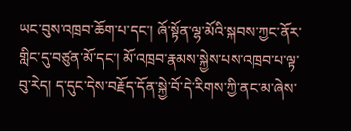ཡང་བུས་འཁྲབ་ཆོག་པ་དང་། ཞོ་སྟོན་ལྷ་མོའི་སྐབས་ཀྱང་ནོར་གླིང་དུ་བཙུན་མོ་དང་། མོ་འཁྲབ་རྣམས་སྐྱེས་པས་འཁྲབ་པ་ལྟ་བུ་རེད། ད་དུང་དེས་བརྗོད་དོན་སྐྱེ་བོ་དེ་རིགས་ཀྱི་ནང་མ་ཞེས་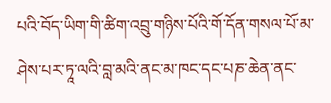པའི་བོད་ཡིག་གི་ཚིག་འབྲུ་གཉིས་པོའི་གོ་དོན་གསལ་པོ་མ་ཤེས་པར་ཏཱ་ལའི་བླ་མའི་ནང་མ་ཁང་དང་པཎ་ཆེན་ནང་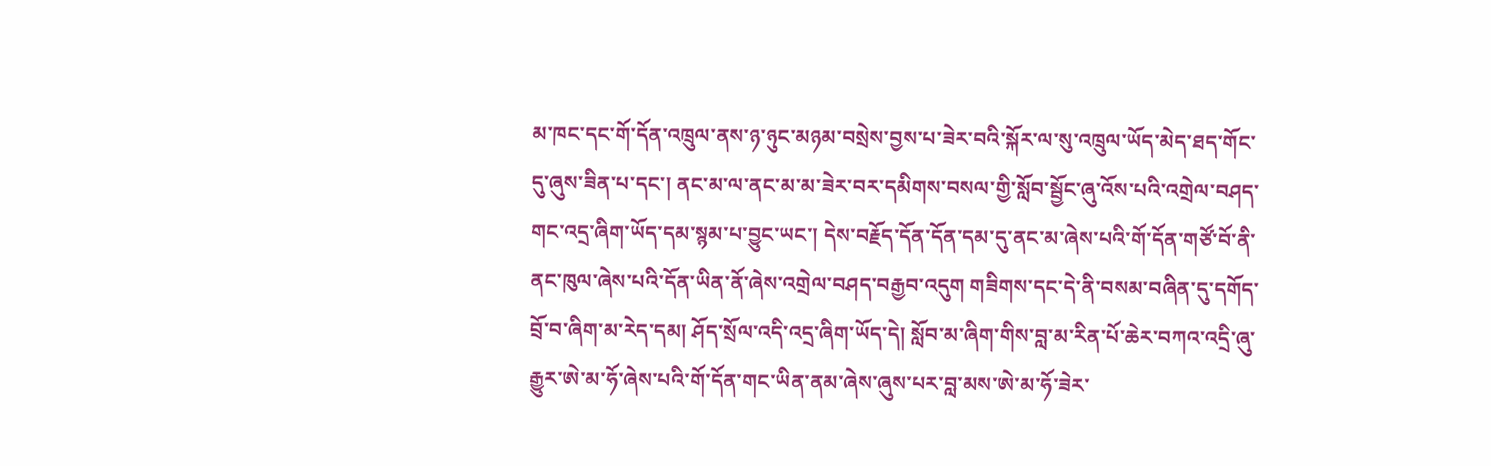མ་ཁང་དང་གོ་དོན་འཁྲུལ་ནས་ཉ་ཉུང་མཉམ་བསྲེས་བྱས་པ་ཟེར་བའི་སྐོར་ལ་སུ་འཁྲུལ་ཡོད་མེད་ཐད་གོང་དུ་ཞུས་ཟིན་པ་དང་། ནང་མ་ལ་ནང་མ་མ་ཟེར་བར་དམིགས་བསལ་གྱི་སློབ་སྦྱོང་ཞུ་འོས་པའི་འགྲེལ་བཤད་གང་འདྲ་ཞིག་ཡོད་དམ་སྙམ་པ་བྱུང་ཡང་། དེས་བརྗོད་དོན་དོན་དམ་དུ་ནང་མ་ཞེས་པའི་གོ་དོན་གཙོ་བོ་ནི་ནང་ཁུལ་ཞེས་པའི་དོན་ཡིན་ནོ་ཞེས་འགྲེལ་བཤད་བརྒྱབ་འདུག གཟིགས་དང་དེ་ནི་བསམ་བཞིན་དུ་དགོད་བྲོ་བ་ཞིག་མ་རེད་དམ། ཤོད་སྲོལ་འདི་འདྲ་ཞིག་ཡོད་དེ། སློབ་མ་ཞིག་གིས་བླ་མ་རིན་པོ་ཆེར་བཀའ་འདྲི་ཞུ་རྒྱུར་ཨེ་མ་ཧོ་ཞེས་པའི་གོ་དོན་གང་ཡིན་ནམ་ཞེས་ཞུས་པར་བླ་མས་ཨེ་མ་ཧོ་ཟེར་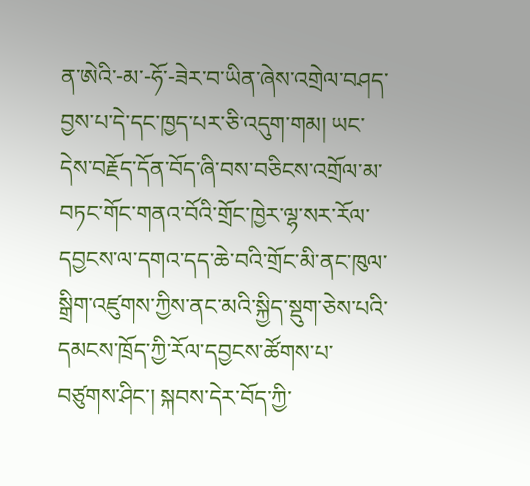ན་ཨེའི་-མ་-ཧོ་-ཟེར་བ་ཡིན་ཞེས་འགྲེལ་བཤད་བྱས་པ་དེ་དང་ཁྱད་པར་ཅི་འདུག་གམ། ཡང་དེས་བརྗོད་དོན་བོད་ཞི་བས་བཅིངས་འགྲོལ་མ་བཏང་གོང་གནའ་བོའི་གྲོང་ཁྱེར་ལྷ་སར་རོལ་དབྱངས་ལ་དགའ་དད་ཆེ་བའི་གྲོང་མི་ནང་ཁུལ་སྒྲིག་འཛུགས་ཀྱིས་ནང་མའི་སྐྱིད་སྡུག་ཅེས་པའི་དམངས་ཁྲོད་ཀྱི་རོལ་དབྱངས་ཚོགས་པ་བཙུགས་ཤིང་། སྐབས་དེར་བོད་ཀྱི་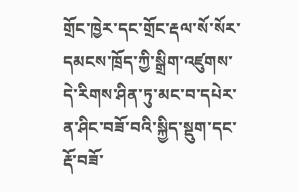གྲོང་ཁྱེར་དང་གྲོང་རྡལ་སོ་སོར་དམངས་ཁྲོད་ཀྱི་སྒྲིག་འཛུགས་དེ་རིགས་ཤིན་ཏུ་མང་བ་དཔེར་ན་ཤིང་བཟོ་བའི་སྐྱིད་སྡུག་དང་རྡོ་བཟོ་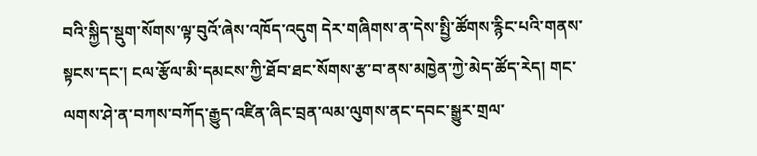བའི་སྐྱིད་སྡུག་སོགས་ལྟ་བུའོ་ཞེས་འཁོད་འདུག དེར་གཞིགས་ན་དེས་སྤྱི་ཚོགས་རྙིང་པའི་གནས་སྟངས་དང་། ངལ་རྩོལ་མི་དམངས་ཀྱི་ཐོབ་ཐང་སོགས་རྩ་བ་ནས་མཁྱེན་ཀྱེ་མེད་ཚོད་རེད། གང་ལགས་ཤེ་ན་བཀས་བཀོད་རྒྱུད་འཛིན་ཞིང་བྲན་ལམ་ལུགས་ནང་དབང་སྒྱུར་གྲལ་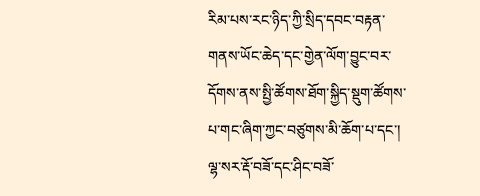རིམ་པས་རང་ཉིད་ཀྱི་སྲིད་དབང་བརྟན་གནས་ཡོང་ཆེད་དང་གྱེན་ལོག་བྱུང་བར་དོགས་ནས་སྤྱི་ཚོགས་ཐོག་སྐྱིད་སྡུག་ཚོགས་པ་གང་ཞིག་ཀྱང་བཙུགས་མི་ཆོག་པ་དང་། ལྷ་སར་རྡོ་བཟོ་དང་ཤིང་བཟོ་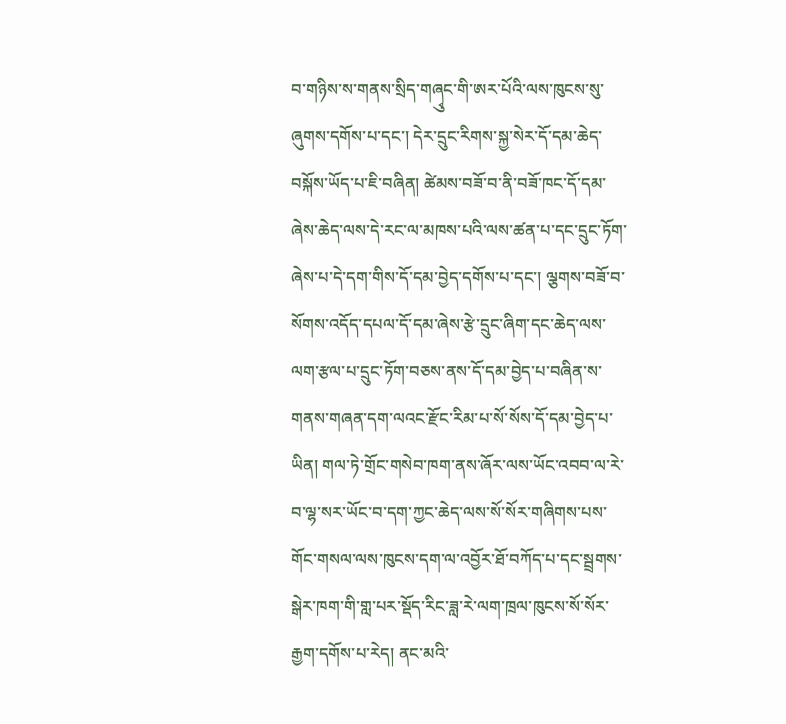བ་གཉིས་ས་གནས་སྲིད་གཞྭུང་གི་ཨར་པོའི་ལས་ཁུངས་སུ་ཞུགས་དགོས་པ་དང་། དེར་དྲུང་རིགས་སྐྱ་སེར་དོ་དམ་ཆེད་བསྐོས་ཡོད་པ་ཇི་བཞིན། ཚེམས་བཟོ་བ་ནི་བཟོ་ཁང་དོ་དམ་ཞེས་ཆེད་ལས་དེ་རང་ལ་མཁས་པའི་ལས་ཚན་པ་དང་དྲུང་ཏོག་ཞེས་པ་དེ་དག་གིས་དོ་དམ་བྱེད་དགོས་པ་དང་། ལྕགས་བཟོ་བ་སོགས་འདོད་དཔལ་དོ་དམ་ཞེས་རྩེ་དྲུང་ཞིག་དང་ཆེད་ལས་ལག་རྩལ་པ་དྲུང་ཏོག་བཅས་ནས་དོ་དམ་བྱེད་པ་བཞིན་ས་གནས་གཞན་དག་ལའང་རྫོང་རིམ་པ་སོ་སོས་དོ་དམ་བྱེད་པ་ཡིན། གལ་ཏེ་གྲོང་གསེབ་ཁག་ནས་ཞོར་ལས་ཡོང་འབབ་ལ་རེ་བ་ལྷ་སར་ཡོང་བ་དག་ཀྱང་ཆེད་ལས་སོ་སོར་གཞིགས་པས་གོང་གསལ་ལས་ཁུངས་དག་ལ་འབྱོར་ཐོ་བཀོད་པ་དང་སྦྲགས་སྒེར་ཁག་གི་གླ་པར་སྡོད་རིང་ཟླ་རེ་ལག་ཁྲལ་ཁུངས་སོ་སོར་རྒྱག་དགོས་པ་རེད། ནང་མའི་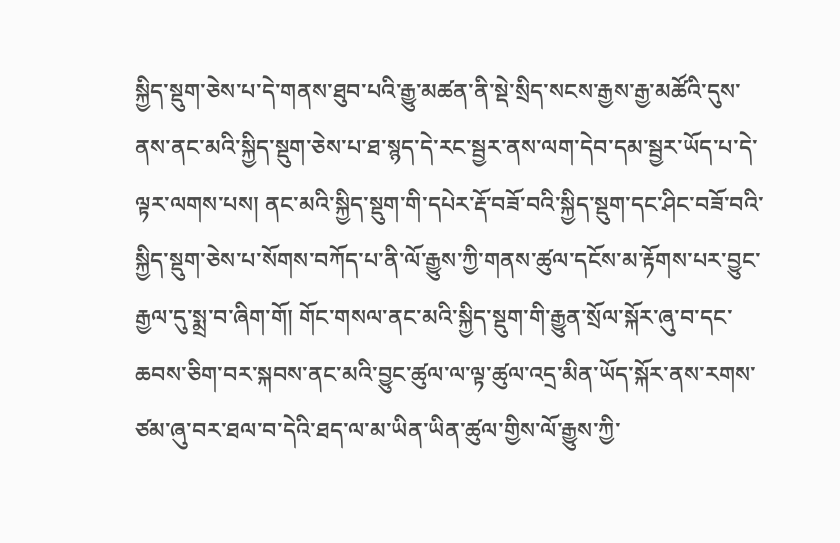སྐྱིད་སྡུག་ཅེས་པ་དེ་གནས་ཐུབ་པའི་རྒྱུ་མཚན་ནི་སྡེ་སྲིད་སངས་རྒྱས་རྒྱ་མཚོའི་དུས་ནས་ནང་མའི་སྐྱིད་སྡུག་ཅེས་པ་ཐ་སྙད་དེ་རང་སྦྱར་ནས་ལག་དེབ་དམ་སྦྱར་ཡོད་པ་དེ་ལྟར་ལགས་པས། ནང་མའི་སྐྱིད་སྡུག་གི་དཔེར་རྡོ་བཟོ་བའི་སྐྱིད་སྡུག་དང་ཤིང་བཟོ་བའི་སྐྱིད་སྡུག་ཅེས་པ་སོགས་བཀོད་པ་ནི་ལོ་རྒྱུས་ཀྱི་གནས་ཚུལ་དངོས་མ་རྟོགས་པར་བྱུང་རྒྱལ་དུ་སྨྲ་བ་ཞིག་གོ། གོང་གསལ་ནང་མའི་སྐྱིད་སྡུག་གི་རྒྱུན་སྲོལ་སྐོར་ཞུ་བ་དང་ཆབས་ཅིག་བར་སྐབས་ནང་མའི་བྱུང་ཚུལ་ལ་ལྟ་ཚུལ་འདྲ་མིན་ཡོད་སྐོར་ནས་རགས་ཙམ་ཞུ་བར་ཐལ་བ་དེའི་ཐད་ལ་མ་ཡིན་ཡིན་ཚུལ་གྱིས་ལོ་རྒྱུས་ཀྱི་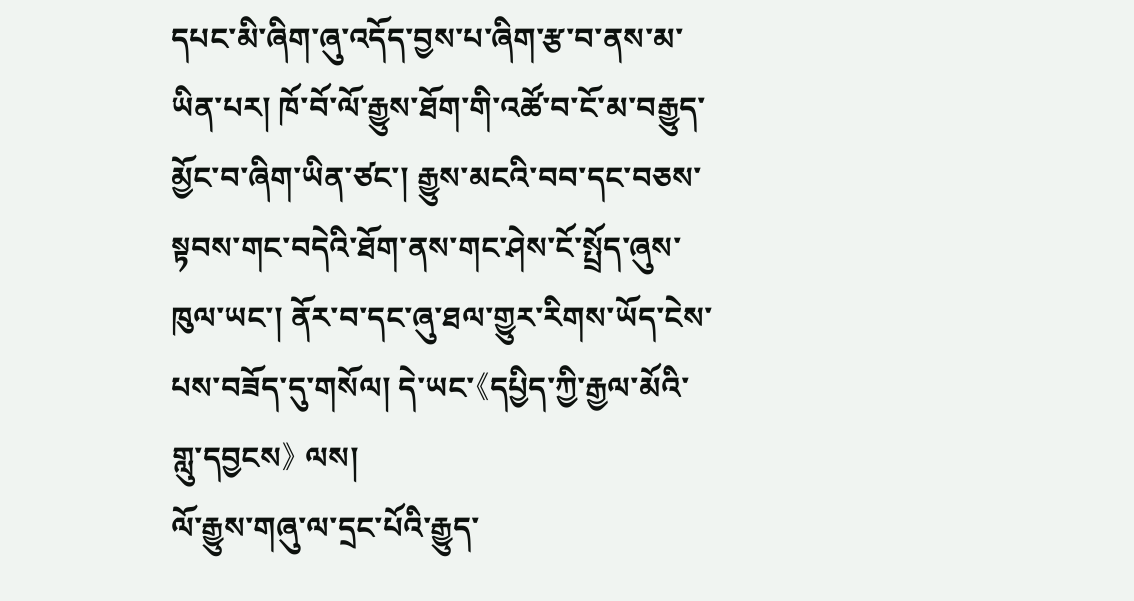དཔང་མི་ཞིག་ཞུ་འདོད་བྱས་པ་ཞིག་རྩ་བ་ནས་མ་ཡིན་པར། ཁོ་བོ་ལོ་རྒྱུས་ཐོག་གི་འཚོ་བ་ངོ་མ་བརྒྱུད་མྱོང་བ་ཞིག་ཡིན་ཙང་། རྒྱུས་མངའི་བབ་དང་བཅས་སྟབས་གང་བདེའི་ཐོག་ནས་གང་ཤེས་ངོ་སྤྲོད་ཞུས་ཁུལ་ཡང་། ནོར་བ་དང་ཞུ་ཐལ་གྱུར་རིགས་ཡོད་ངེས་པས་བཟོད་དུ་གསོལ། དེ་ཡང་《དཔྱིད་ཀྱི་རྒྱལ་མོའི་གླུ་དབྱངས》 ལས།
ལོ་རྒྱུས་གཞུ་ལ་དྲང་པོའི་རྒྱུད་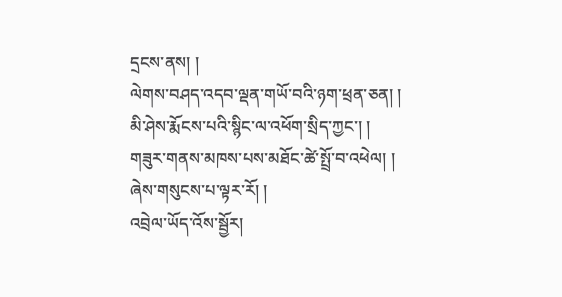དྲངས་ནས། །
ལེགས་བཤད་འདབ་ལྡན་གཡོ་བའི་ཉག་ཕྲན་ཅན། །
མི་ཤེས་རྨོངས་པའི་སྙིང་ལ་འཕོག་སྲིད་ཀྱང་། །
གཟུར་གནས་མཁས་པས་མཐོང་ཚེ་སྤྲོ་བ་འཕེལ། །
ཞེས་གསུངས་པ་ལྟར་རོ། །
འབྲེལ་ཡོད་འོས་སྦྱོར།